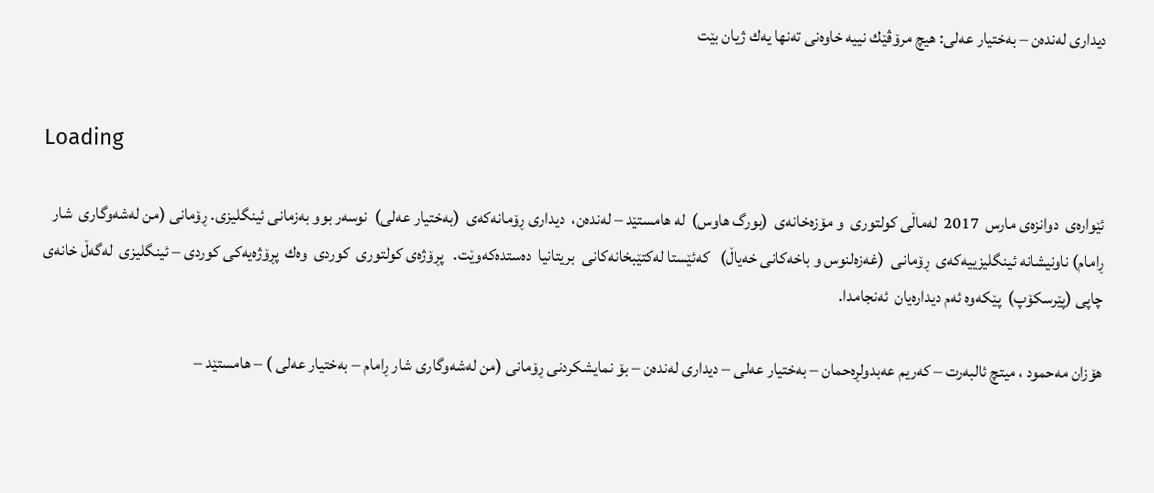دیداری له‌نده‌ن – به‌ختیار عه‌لی: هیچ مرۆڤێك نییه‌ خاوه‌نی ته‌نها یه‌ك ژیان بێت


Loading

ئێواره‌ی  دوانزه‌ی مارس  2017  له‌ماڵی كولتوری  و مۆزه‌خانه‌ی  (بورگ هاوس)  له‌ هامستێد – له‌نده‌ن،  دیداری ڕۆمانه‌كه‌ی  (به‌ختیار عه‌لی)  نوسه‌ر بوو به‌زمانی ئینگلیزی. ڕۆمانی (من له‌شه‌وگاری  شار ڕامام) ناونیشانه‌ ئینگلیزییه‌كه‌ی  ڕۆمانی  (غه‌زه‌لنوس و باخه‌كانی خه‌یاڵ)   كه‌ئێستا له‌كتێبخانه‌كانی  بریتانیا  ده‌ستده‌كه‌وێت.   پڕۆژه‌ی كولتوری  كوردی  وه‌ك  پڕۆژه‌یه‌كی كوردی – ئینگلیزی  له‌گه‌ڵ خانه‌ی چاپی (پێرسكۆپ)  پێكه‌وه‌ ئه‌م دیداره‌یان  ئه‌نجامدا.

هۆزان مه‌حمود ، میتچ ئالبه‌رت – كه‌ریم عه‌بدولڕه‌حمان – به‌ختیار عه‌لی – دیداری له‌نده‌ن – بۆ نمایشكردنی ڕۆمانی (من له‌شه‌وگاری شار ڕامام – به‌ختیار عه‌لی ) – هامستێد –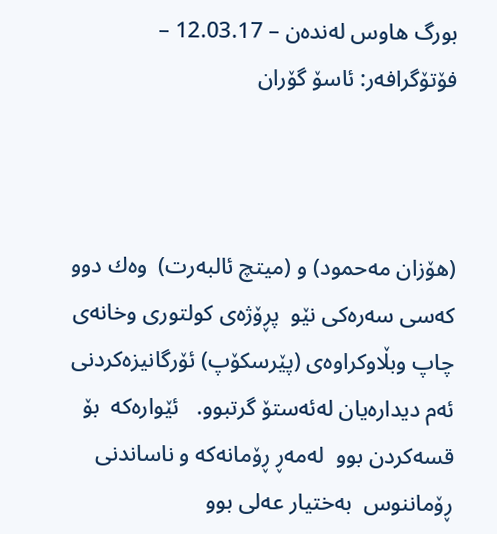بورگ هاوس له‌نده‌ن – 12.03.17 – فۆتۆگرافه‌ر: ئاسۆ گۆران



(هۆزان مه‌حمود) و (میتچ ئالبه‌رت)  وه‌ك دوو كه‌سی سه‌ره‌كی نێو  پڕۆژه‌ی كولتوری وخانه‌ی چاپ وبڵاوكراوه‌ی (پێرسكۆپ) ئۆرگانیزه‌كردنی ئه‌م دیداره‌یان له‌ئه‌ستۆ گرتبوو.   ئێواره‌كه‌  بۆ قسه‌كردن بوو  له‌مه‌ڕ ڕۆمانه‌كه‌ و ناساندنی ڕۆماننوس  به‌ختیار عه‌لی بوو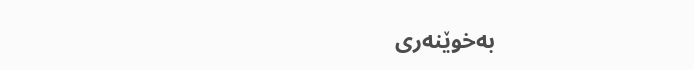به‌خوێنه‌ری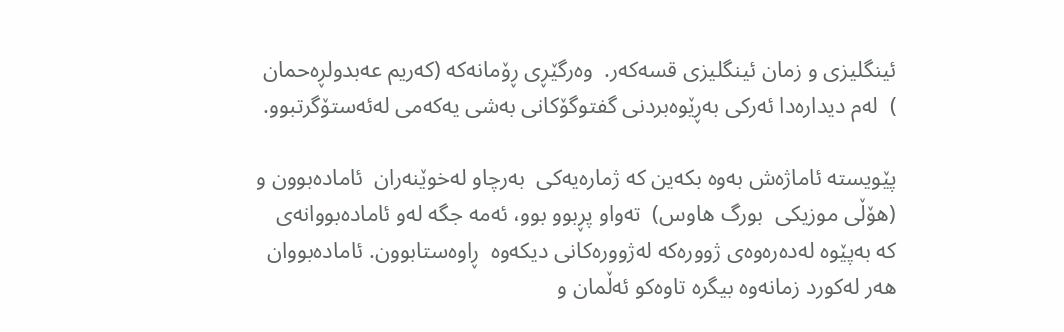ئینگلیزی و زمان ئینگلیزی قسه‌كه‌ر.  وه‌رگێڕی ڕۆمانه‌كه (كه‌ریم عه‌بدولڕه‌حمان )  له‌م دیداره‌دا ئه‌ركی به‌ڕێوه‌بردنی گفتوگۆكانی به‌شی یه‌كه‌می له‌ئه‌ستۆگرتبوو.

پێویسته‌ ئاماژه‌ش‌ به‌وه‌ بكه‌ین كه‌ ژماره‌یه‌كی  به‌رچاو له‌خوێنه‌ران ‌ ئاماده‌بوون و (هۆڵی موزیكی  بورگ هاوس)  ته‌واو پڕبوو بوو، ئه‌مه‌ جگه‌ له‌و ئاماده‌بووانه‌ی كه‌ به‌پێوه‌ له‌ده‌ره‌وه‌ی ژووره‌كه‌ له‌ژووره‌كانی دیكه‌وه‌  ڕاوه‌ستابوون. ئاماده‌بووان  هه‌ر له‌كورد زمانه‌وه‌ بیگره‌ تاوه‌كو ئه‌ڵمان و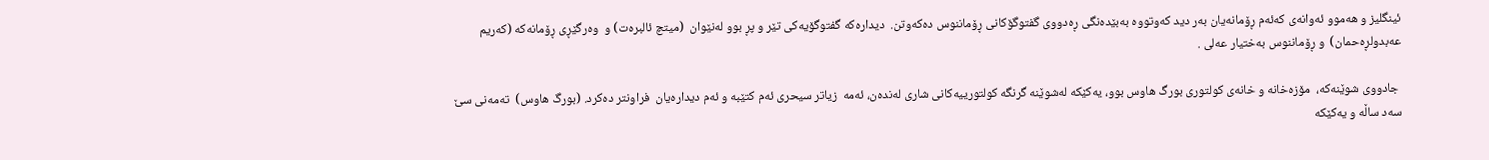ئینگلیز و هه‌موو ئه‌وانه‌ی كه‌ئه‌م ڕۆمانه‌یان به‌ر دید كه‌وتووه به‌بێده‌نگی ڕه‌دووی گفتوگۆكانی ڕۆماننوس ده‌كه‌وتن‌.  دیداره‌كه‌ گفتوگۆیه‌كی تێر و پڕ بوو له‌نێوان  (میتچ ئالبره‌ت) و  وه‌رگێڕی ڕۆمانه‌كه‌ (كه‌ریم  عه‌بدولڕه‌حمان)  و ڕۆماننوس به‌ختیار عه‌لی .

 جادووی شوێنه‌كه‌،  مۆزه‌خانه‌ و خانه‌ی كولتوری بورگ هاوس بوو‌، یه‌كێكه‌ له‌شوێنه‌ گرنگه‌ كولتورییه‌كانی شاری له‌نده‌ن، ئه‌مه‌  زیاتر سیحری ئه‌م كتێبه‌ و ئه‌م دیداره‌یان  فراونتر ده‌كرد. (بورگ هاوس)  ته‌مه‌نی سێ سه‌د ساڵه‌ و یه‌كێكه‌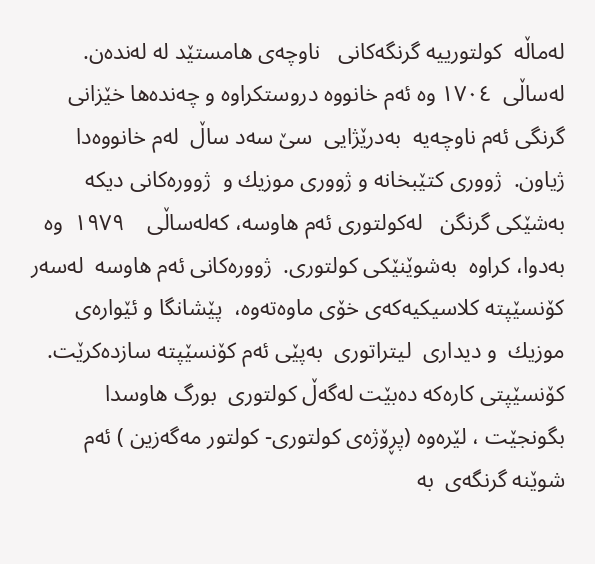له‌ماڵه‌  كولتورییه‌ گرنگه‌كانی   ناوچه‌ی هامستێد له‌ له‌نده‌ن.  له‌ساڵی  ١٧٠٤ وه‌ ئه‌م خانووه‌ دروستكراوه‌ و چه‌نده‌ها خێزانی گرنگی ئه‌م ناوچه‌یه‌  به‌درێژایی  سێ سه‌د ساڵ  له‌م خانووه‌دا ژیاون.  ژووری كتێبخانه‌ و ژووری موزیك و  ژووره‌كانی دیكه‌  به‌شێكی گرنگن   له‌كولتوری ئه‌م هاوسه،‌ كه‌له‌ساڵی    ‌١٩٧٩  وه‌  به‌دوا، كراوه‌  به‌شوێنێكی كولتوری.  ژووره‌كانی ئه‌م هاوسه‌  له‌سه‌ر كۆنسێپته‌ كلاسیكیه‌كه‌ی خۆی ماوه‌ته‌وه‌،  پێشانگا و ئێواره‌ی موزیك  و دیداری  لیتراتوری  به‌پێی ئه‌م كۆنسێپته‌ سازده‌كرێت.  كۆنسێپتی كاره‌كه‌ ده‌بێت له‌گه‌ڵ كولتوری  بورگ هاوسدا بگونجێت ، لێره‌وه‌ (پڕۆژه‌ی كولتوری- كولتو‌ر مه‌گه‌زین ) ئه‌م شوێنه‌ گرنگه‌ی  به‌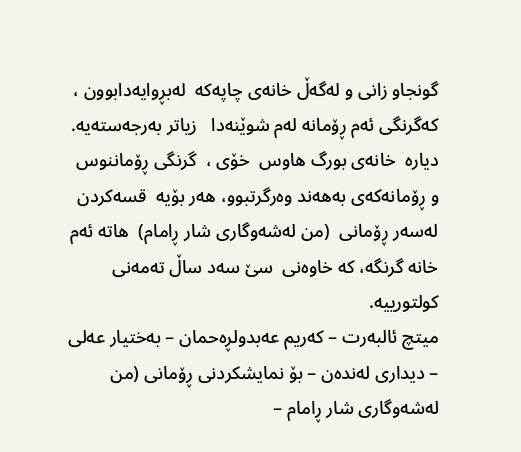گونجاو زانی و له‌گه‌ڵ خانه‌ی چاپه‌كه‌  له‌بڕوایه‌دابوون ، كه‌گرنگی ئه‌م ڕۆمانه‌ له‌م شوێنه‌دا   زیاتر به‌رجه‌سته‌یه‌. دیاره‌  خانه‌ی بورگ هاوس  خۆی ،  گرنگی ڕۆماننوس و ڕۆمانه‌كه‌ی به‌هه‌ند وه‌رگرتبوو، هه‌ر بۆیه‌  قسه‌كردن له‌سه‌ر ڕۆمانی  (من له‌شه‌وگاری شار ڕامام)  هاته‌ ئه‌م خانه‌ گرنگه‌، كه‌ خاوه‌نی  سێ سه‌د ساڵ ته‌مه‌نی  كولتورییه‌‌‌.
میتچ ئالبه‌رت – كه‌ریم عه‌بدولڕه‌حمان – به‌ختیار عه‌لی – دیداری له‌نده‌ن – بۆ نمایشكردنی ڕۆمانی (من له‌شه‌وگاری شار ڕامام –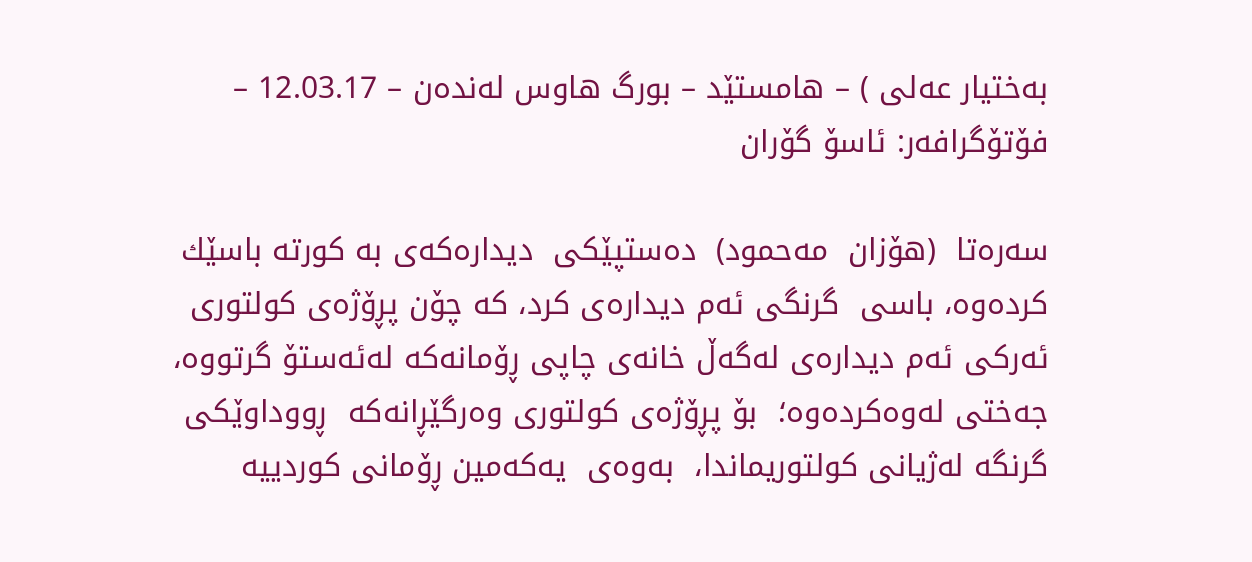به‌ختیار عه‌لی ) – هامستێد – بورگ هاوس له‌نده‌ن – 12.03.17 – فۆتۆگرافه‌ر: ئاسۆ گۆران

سه‌ره‌تا  (هۆزان  مه‌حمود)  ده‌ستپێكی  دیداره‌كه‌ی به‌ كورته‌ باسێك كرده‌وه‌، باسی  گرنگی ئه‌م دیداره‌ی كرد، كه چۆن‌ پڕۆژه‌ی كولتوری ئه‌ركی ئه‌م دیداره‌ی له‌گه‌ڵ خانه‌ی چاپی ڕۆمانه‌كه‌ له‌ئه‌ستۆ گرتووه‌،  جه‌ختی له‌وه‌كرده‌وه‌؛  بۆ پڕۆژه‌ی كولتوری وه‌رگێڕانه‌كه‌  ڕووداوێكی گرنگه‌ له‌ژیانی كولتوریماندا،  به‌وه‌ی  یه‌كه‌مین ڕۆمانی كوردییه‌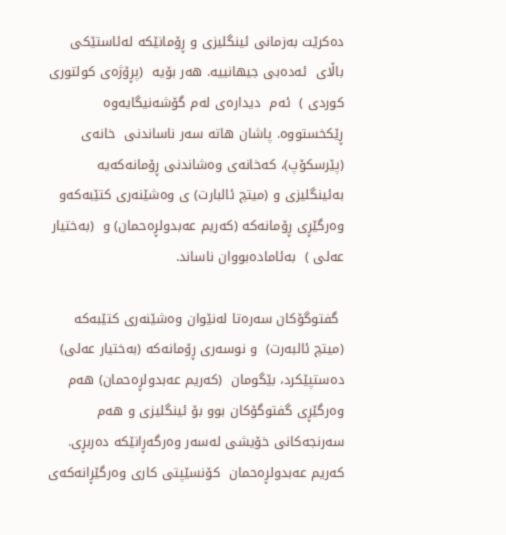ده‌كرێت به‌زمانی ئینگلیزی و ڕۆمانێكه‌ له‌ئاستێكی باڵای  ئه‌ده‌بی جیهانییه‌. هه‌ر بۆیه‌  (پڕۆژه‌ی كولتوری كوردی )  ئه‌م  دیداره‌ی له‌م گۆشه‌نیگایه‌وه‌ ڕێكخستووه‌. پاشان هاته‌ سه‌ر ناساندنی  خانه‌ی (پێرسكۆپ)، كه‌خانه‌ی وه‌شاندنی ڕۆمانه‌كه‌یه‌ به‌ئینگلیزی و (میتچ ئالبار‌ت) ی وه‌شێنه‌ری كتێبه‌كه‌و  وه‌رگێڕی ڕۆمانه‌كه‌ (كه‌ریم عه‌بدولڕه‌حمان) و  (به‌ختیار عه‌لی )  به‌ئاماده‌بووان ناساند.

 گفتوگۆكان سه‌ره‌تا له‌نێوان وه‌شێنه‌ری كتێبه‌كه‌ (میتچ ئالبه‌رت)  و نوسه‌ری ڕۆمانه‌كه‌ (به‌ختیار عه‌لی)  ده‌ستپێكرد، بێگومان  (كه‌ریم عه‌بدولڕه‌حمان‌) هه‌م وه‌رگێڕی گفتوگۆكان بوو بۆ ئینگلیزی و هه‌م  سه‌رنجه‌كانی خۆیشی له‌سه‌ر وه‌رگه‌ڕانێكه ده‌ربڕی.   كه‌ریم عه‌بدولڕه‌حمان  ‌كۆنسێپتی كاری وه‌رگێڕانه‌كه‌ی‌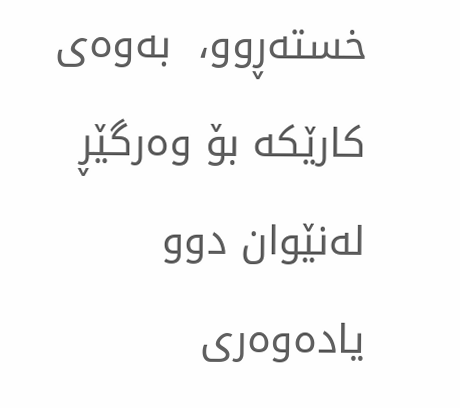خسته‌ڕوو،  به‌وه‌ی  كارێكه‌ بۆ وه‌رگێڕ ‌ له‌نێوان دوو یاده‌وه‌ری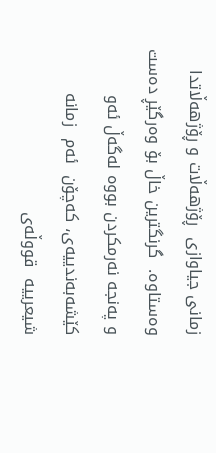زمانی جیاوازی  ڕۆژهه‌ڵات و ڕۆژهه‌ڵاتدا وه‌ستاوه‌.  گرنگترین خاڵ بۆ وه‌رگێڕ ده‌ست و په‌نجه‌ نه‌رمكردن بووه‌ له‌گه‌ڵ ئه‌و كێشه‌به‌ندییه‌ی، كه‌چۆن  ئه‌م  زمانه‌ شیعرییه‌  قووڵه‌ی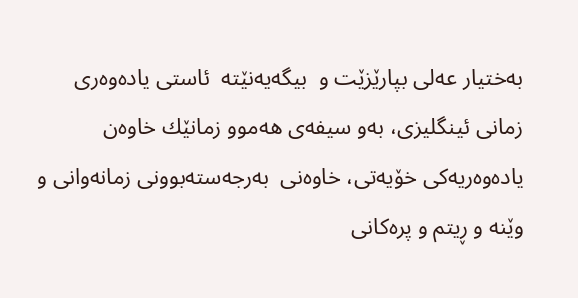به‌ختیار عه‌لی بپارێزێت و  بیگه‌یه‌‌نێته‌  ئاستی یاده‌وه‌ری زمانی ئینگلیزی، به‌و سیفه‌ی هه‌موو زمانێك خاوه‌ن یاده‌وه‌ریه‌كی خۆیه‌تی، خاوه‌نی  به‌رجه‌سته‌بوونی زمانه‌وانی و وێنه‌ و ڕیتم و پره‌كانی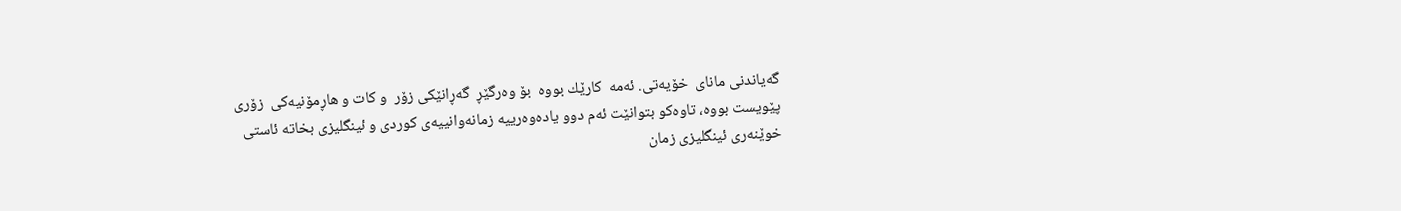گه‌یاندنی مانای  خۆیه‌تی. ئه‌مه‌  كارێك بووه  بۆ وه‌رگێڕ ‌ گه‌ڕانێكی زۆر  و كات و هاڕمۆنیه‌كی  زۆری پێویست بووه‌، تاوه‌كو بتوانێت ئه‌م دوو یاده‌وه‌رییه‌ زمانه‌وانییه‌ی كوردی و ئینگلیزی بخاته‌ ئاستی  خوێنه‌ری ئینگلیزی زمان‌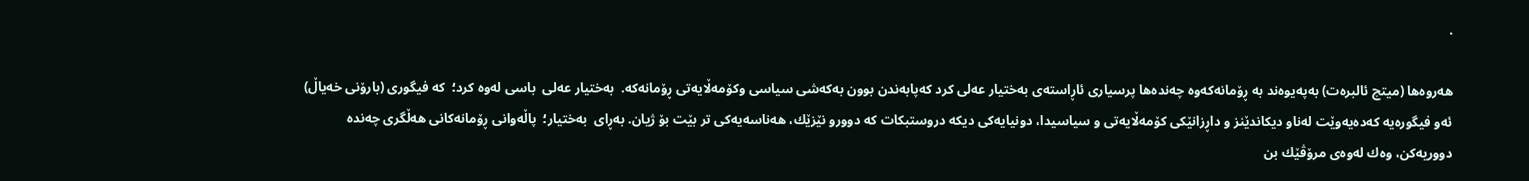.

هه‌روه‌ها (میتچ ئالبره‌ت) به‌په‌یوه‌ند به‌ ڕۆمانه‌كه‌وه‌ چه‌نده‌ها پرسیاری ئاڕاسته‌ی به‌ختیار عه‌لی كرد كه‌پابه‌ندن بوون به‌كه‌شی سیاسی وكۆمه‌ڵایه‌تی ڕۆمانه‌كه‌.  به‌ختیار عه‌لی  باسی له‌وه‌ كرد؛  كه‌ فیگوری (بارۆنی خه‌یاڵ)  ئه‌و فیگوره‌یه‌ كه‌ده‌یه‌وێت له‌ناو دیكاندێنز و داڕزانێكی كۆمه‌ڵایه‌تی و سیاسیدا، دونیایه‌كی دیكه‌ دروستبكات كه ‌دوورو نێزێك، هه‌ناسه‌یه‌كی تر بێت بۆ ژیان. به‌ڕای  به‌ختیار؛  پاڵه‌وانی ڕۆمانه‌كانی هه‌ڵگری چه‌نده دووریه‌كن، وه‌ك له‌وه‌ی مرۆڤێك بن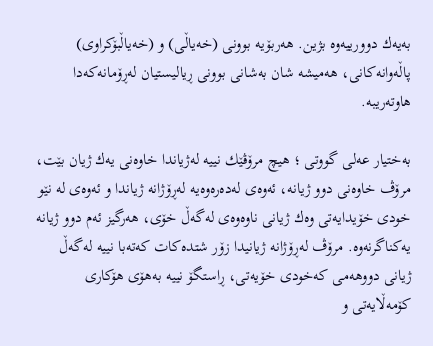به‌یه‌ك دوورییه‌وه‌ بژین. هه‌ربۆیه‌ بوونی (خه‌یاڵی) و (خه‌یاڵبۆكراوی) پاڵه‌وانه‌كانی، هه‌میشه‌ شان به‌شانی بوونی ڕیالیستیان له‌ڕۆمانه‌كه‌دا هاوته‌ریبه‌.

به‌ختیار عه‌لی گووتی ؛ هیچ مرۆڤێك نییه‌ له‌ژیاندا خاوه‌نی یه‌ك ژیان بێت، مرۆڤ ‌خاوه‌نی دوو ژیانه‌، ئه‌وه‌ی له‌ده‌ره‌وه‌یه‌ له‌ڕۆژانه‌ ژیاندا و ئه‌وه‌ی له‌ نێو خودی خۆیدایه‌تی وه‌ك ژیانی ناوه‌وه‌ی له‌گه‌ڵ خۆی، هه‌رگیز ئه‌م دوو ژیانه‌ یه‌كناگرنه‌وه‌. مرۆڤ له‌ڕۆژانه‌ ژیانیدا زۆر شتده‌كات كه‌ته‌با نییه‌ له‌گه‌ڵ ژیانی دووهه‌می كه‌خودی خۆیه‌تی، ڕاستگۆ نییه‌ به‌هۆی هۆكاری كۆمه‌ڵایه‌تی و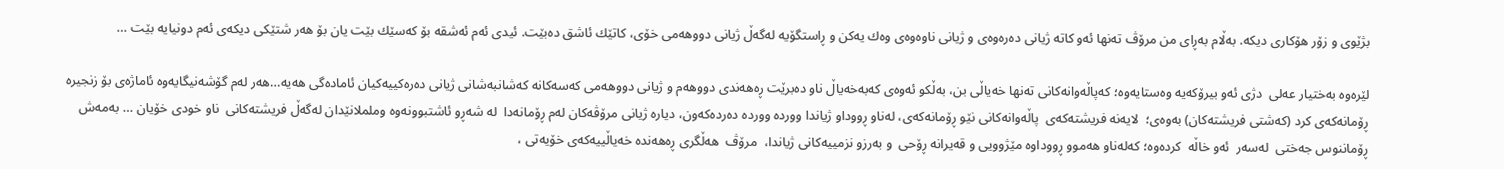بژێوی و زۆر هۆكاری دیكه‌. به‌ڵام به‌ڕای من مرۆڤ ته‌نها ئه‌و كاته‌ ژیانی ده‌ره‌وه‌ی و ژیانی ناوه‌وه‌ی وه‌ك یه‌كن و ڕاستگۆیه‌ له‌گه‌ڵ ژیانی دووهه‌می خۆی، كاتێك ئاشق ده‌بێت. ئیدی ئه‌م ئه‌شقه‌ بۆ كه‌سێك بێت یان بۆ هه‌ر شتێكی دیكه‌ی ئه‌م دونیایه‌ بێت …

لێره‌وه‌ به‌ختیار عه‌لی  دژی ئه‌و بیرۆكه‌یه‌ وه‌ستایه‌وه‌؛ كه‌پاڵه‌وانه‌كانی ته‌نها خه‌یاڵی بن، به‌ڵكو ئه‌وه‌ی كه‌به‌خه‌یاڵ ناو ده‌برێت ڕه‌هه‌ندی دووهه‌م و ژیانی دووهه‌می كه‌سه‌كانه‌ كه‌شانبه‌شانی ژیانی ده‌ره‌كییه‌كیان ئاماده‌گی هه‌یه‌…هه‌ر له‌م گۆشه‌نیگایه‌وه‌ ئاماژه‌ی بۆ زنجیره‌ ڕۆمانه‌كه‌ی كرد (كه‌شتی فریشته‌كان) به‌وه‌ی؛  ‌لایه‌نه‌ فریشته‌كه‌ی  پاڵه‌وانه‌كانی نێو ڕۆمانه‌كه‌ی، له‌ناو ڕووداو ژیاندا وورده‌ وورده‌ ده‌رده‌كه‌ون، دیاره‌ ژیانی مرۆڤه‌كان له‌م ڕۆمانه‌دا  له‌‌ شه‌ڕو ئاشتبوونه‌وه‌ وململانێدان له‌گه‌ڵ فریشته‌كانی  ناو خودی خۆیان … به‌مه‌ش ڕۆماننوس جه‌ختی  له‌سه‌ر  ئه‌و خاڵه‌  ‌كرده‌وه‌؛ كه‌له‌ناو هه‌موو ڕووداوه‌ مێژوویی و قه‌یرانه‌ ڕۆحی  و به‌رزو نزمییه‌كانی ژیاندا،  مرۆڤ  هه‌ڵگری ڕه‌هه‌نده‌ خه‌یاڵییه‌كه‌ی خۆیه‌تی ،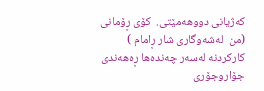كه‌ژیانی دووهه‌مێتی.  كۆی ڕۆمانی  (من  له‌شه‌وگاری شار ڕامام ) كاركردنه‌ له‌سه‌ر چه‌نده‌ها ڕه‌هه‌ندی جۆاروجۆری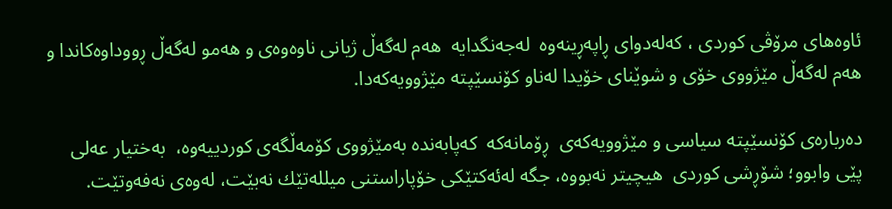ئاوه‌های مرۆڤی كوردی ، كه‌له‌دوای ڕاپه‌ڕینه‌وه‌  له‌جه‌نگدایه‌  هه‌م له‌گه‌ڵ ژیانی ناوه‌وه‌ی و هه‌مو له‌گه‌ڵ ڕووداوه‌كاندا و هه‌م له‌گه‌ڵ مێژووی خۆی و شوێنای خۆیدا له‌ناو كۆنسێپته‌ مێژوویه‌كه‌دا.

ده‌رباره‌ی كۆنسێپته‌ سیاسی و مێژوویه‌كه‌ی  ڕۆمانه‌كه‌  كه‌پابه‌نده‌ به‌مێژووی كۆمه‌ڵگه‌ی كوردییه‌وه‌،  به‌ختیار عه‌لی  پێی وابوو؛ شۆڕشی كوردی  هیچیتر نه‌بووه‌، جگه‌ له‌ئه‌كتێكی خۆپاراستنی میلله‌تێك نه‌بێت، له‌وه‌ی نه‌فه‌وتێت.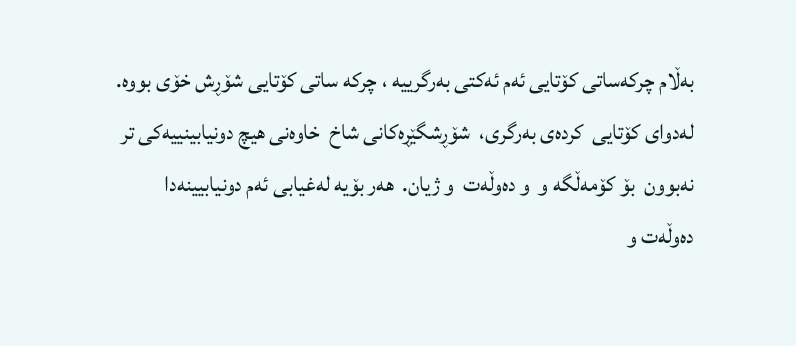به‌ڵام چركه‌ساتی كۆتایی ئه‌م ئه‌كتی به‌رگرییه‌ ، چركه‌ ساتی كۆتایی شۆڕش خۆی بووه‌.  له‌دوای كۆتایی  كرده‌ی به‌رگری،  شۆڕشگێڕه‌كانی شاخ  خاوه‌نی هیچ دونیابینییه‌كی تر  نه‌بوون  بۆ كۆمه‌ڵگه‌ و  و ده‌وڵه‌ت  و ژیان.  هه‌ر بۆیه‌ له‌غیابی ئه‌م دونیابیینه‌دا ده‌وڵه‌ت و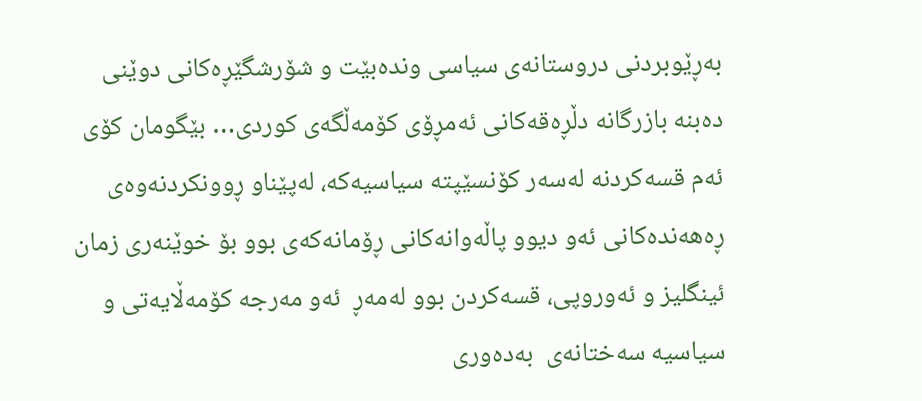به‌ڕێوبردنی دروستانه‌ی سیاسی ونده‌بێت و شۆرشگێڕه‌كانی دوێنی ده‌بنه‌ بازرگانه‌ دڵڕه‌قه‌كانی ئه‌مڕۆی كۆمه‌ڵگه‌ی كوردی… بێگومان كۆی ئه‌م قسه‌كردنه‌ له‌سه‌ر كۆنسێپته‌ سیاسیه‌كه‌، له‌پێناو ڕوونكردنه‌وه‌ی  ڕه‌هه‌نده‌كانی ئه‌و دیوو پاڵه‌وانه‌كانی ڕۆمانه‌كه‌ی بوو بۆ خوێنه‌ری زمان ئینگلیز و ئه‌وروپی، قسه‌كردن بوو له‌مه‌ڕ  ئه‌و مه‌رجه‌ كۆمه‌ڵایه‌تی و سیاسیه‌ سه‌ختانه‌ی  به‌ده‌وری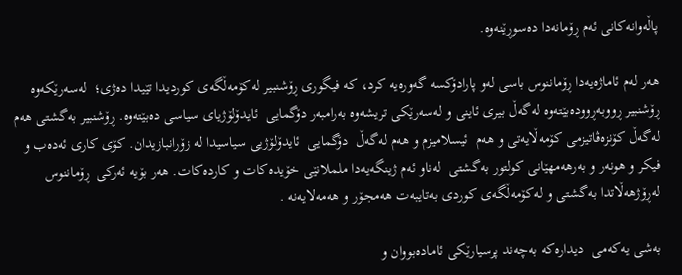پاڵه‌وانه‌كانی ئه‌م ڕۆمانه‌دا ده‌سوڕێنه‌وه‌.

هه‌ر له‌م ئاماژه‌یه‌دا ڕۆماننوس باسی له‌و پارادۆكسه‌ گه‌وره‌یه‌ كرد، كه‌ فیگوری ڕۆشنبیر له‌كۆمه‌ڵگه‌ی كوردیدا تێیدا ده‌ژی؛  له‌سه‌رێكه‌وه‌ ڕۆشنبیر ڕووبه‌ڕووده‌بێته‌وه‌ له‌گه‌ڵ بیری ئاینی و له‌سه‌رێكی تریشه‌وه‌ به‌رامبه‌ر دۆگمایی  ئایدۆلۆژیای سیاسی ده‌بێته‌وه‌. ڕۆشنبیر به‌گشتی هه‌م له‌گه‌ڵ كۆنزه‌ڤاتیزمی كۆمه‌ڵایه‌تی و هه‌م  ئیسلامیزم و هه‌م له‌گه‌ڵ  دۆگمایی  ئایدۆلۆژیی سیاسیدا له‌ زۆرانبازیدان. كۆی كاری ئه‌ده‌ب و فیكر و هونه‌ر و به‌رهه‌مهێانی كولتور به‌گشتی  له‌ناو ئه‌م ژینگه‌یه‌دا ململانێی خۆیده‌كات و كارده‌كات. هه‌ر بۆیه‌ ئه‌ركی  ڕۆماننوس له‌ڕۆژهه‌ڵاتدا به‌گشتی و له‌كۆمه‌ڵگه‌ی كوردی به‌تایبه‌ت هه‌مجۆر و هه‌مه‌لایه‌نه‌ .

به‌شی یه‌كه‌می  دیداره‌كه‌ به‌چه‌ند پرسیارێكی ئاماده‌بووان و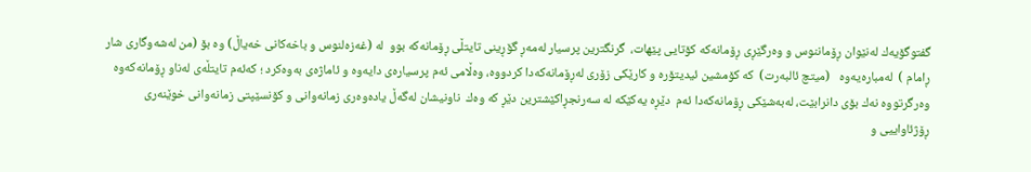گفتوگۆیه‌ك له‌نێوان ڕۆماننوس و وه‌رگێڕی ڕۆمانه‌كه‌ كۆتایی پێهات،  گرنگترین پرسیار له‌مه‌ڕ گۆڕینی تایتڵی ڕۆمانه‌كه‌ بوو  له (غه‌زه‌لنوس و باخه‌كانی خه‌یاڵ) وه‌ بۆ (من له‌شه‌وگاری شار ڕامام )  له‌مباره‌یه‌وه‌   (میتچ ئالبه‌رت)  كه‌ كۆمشین ئیدیتۆره‌ و كارێكی زۆری له‌ڕۆمانه‌كه‌دا كردووه‌، وه‌ڵامی ئه‌م پرسیاره‌ی دایه‌وه‌ و ئاماژه‌ی به‌وه‌كرد ؛ كه‌ئه‌م تایتڵه‌ی له‌ناو ڕۆمانه‌كه‌وه‌ وه‌رگرتووه‌ نه‌ك بۆی دانرابێت، له‌به‌شێكی ڕۆمانه‌كه‌دا ئه‌م  دێڕه‌ یه‌كێكه‌ له‌ سه‌رنجڕاكێشترین دێڕ كه‌ وه‌ك  ناونیشان ‌له‌گه‌ڵ یاده‌وه‌ری زمانه‌وانی و كۆنسێپتی زمانه‌وانی خوێنه‌ری ڕۆژئاواییی و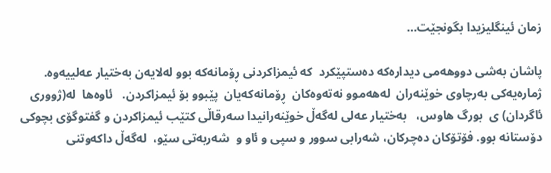زمان ئینگلیزیدا بگونجێت…

پاشان به‌شی دووهه‌می دیداره‌كه‌ ده‌ستپێكرد  كه‌ ئیمزاكردنی ڕۆمانه‌كه‌‌ بوو له‌لایه‌ن به‌ختیار عه‌لییه‌وه‌. ژماره‌یه‌كی به‌رچاوی خوێنه‌ران  له‌هه‌موو نه‌ته‌وه‌كان  ڕۆمانه‌كه‌یان  پێبوو بۆ ئیمزاكردن.   ئاوه‌ها  له‌(ژووری ئاگردان) ی  بورگ هاوس،   به‌ختیار عه‌لی له‌گه‌ڵ خوێنه‌رانیدا سه‌رقاڵی كتێب ئیمزاكردن و گفتوگۆی بچوكی دۆستانه‌ بوو. فۆتۆكان ده‌چركان، شه‌رابی سوور و سپی و ئاو و  شه‌ربه‌تی سێو،  له‌گه‌ڵ داكه‌وتنی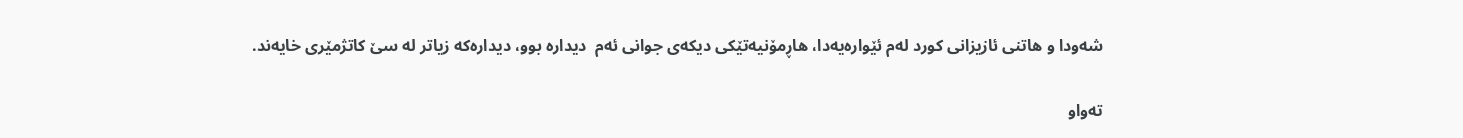شه‌ودا و هاتنی ئازیزانی كورد له‌م ئێواره‌یه‌دا، هاڕمۆنیه‌تێكی دیكه‌ی جوانی ئه‌م  دیداره‌ بوو، دیداره‌كه‌ زیاتر له‌ سێ كاتژمێری خایه‌ند.

ته‌واو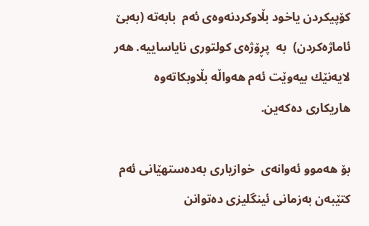كۆپیكردن یاخود بڵاوكردنه‌وه‌ی ئه‌م  بابه‌ته‌ (به‌بێ ئاماژه‌كردن)  به‌  پڕۆژه‌ی كولتوری نایاساییه‌. هه‌ر لایه‌نێك بیه‌وێت ئه‌م هه‌واڵه‌ بڵاوبكاته‌وه‌  هاریكاری ده‌كه‌ین.

بۆ هه‌موو ئه‌وانه‌ی  خوازیاری به‌ده‌ستهێانی ئه‌م كتێبه‌ن به‌زمانی ئینگلیزی ده‌توانن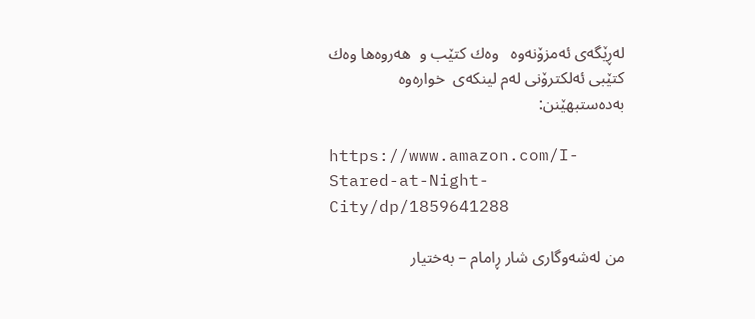له‌ڕێگه‌ی ئه‌مزۆنه‌وه‌   وه‌ك كتێب و  هه‌روه‌ها وه‌ك كتێبی ئه‌لكترۆنی له‌م لینكه‌ی  خواره‌وه‌  به‌ده‌ستبهێنن:

https://www.amazon.com/I-Stared-at-Night-City/dp/1859641288

من له‌شه‌وگاری شار ڕامام – به‌ختیار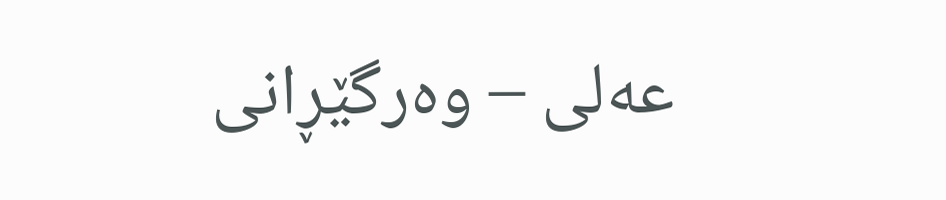عه‌لی – وه‌رگێڕانی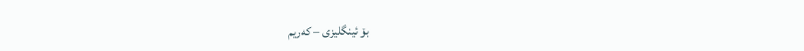بۆ ئینگلیزی – كه‌ریم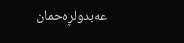عه‌بدولڕه‌حمان